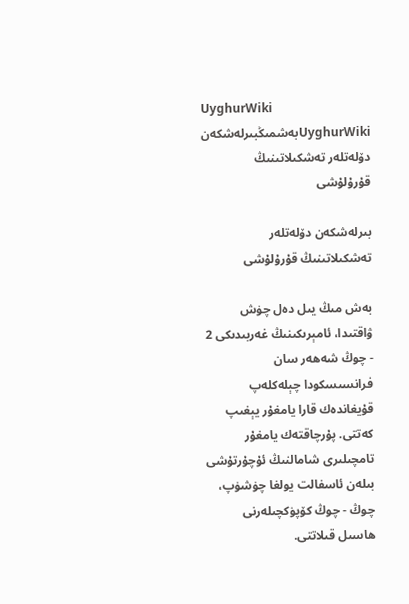UyghurWiki
UyghurWikiبەشمىڭبىرلەشكەن دۆلەتلەر تەشكىلاتىنىڭ قۇرۇلۇشى

بىرلەشكەن دۆلەتلەر تەشكىلاتىنىڭ قۇرۇلۇشى

بەش مىڭ يىل دەل چۈش ۋاقتىدا، ئامېرىكىنىڭ غەربىدىكى 2 - چوڭ شەھەر سان فرانسىسكودا چېلەكلەپ قۇيغاندەك قارا يامغۇر يېغىپ كەتتى. پۇرچاقتەك يامغۇر تامچىلىرى شامالنىڭ ئۇچۇرتۇشى بىلەن ئاسفالت يولغا چۈشۈپ، چوڭ - چوڭ كۆپۈكچىلەرنى ھاسىل قىلاتتى.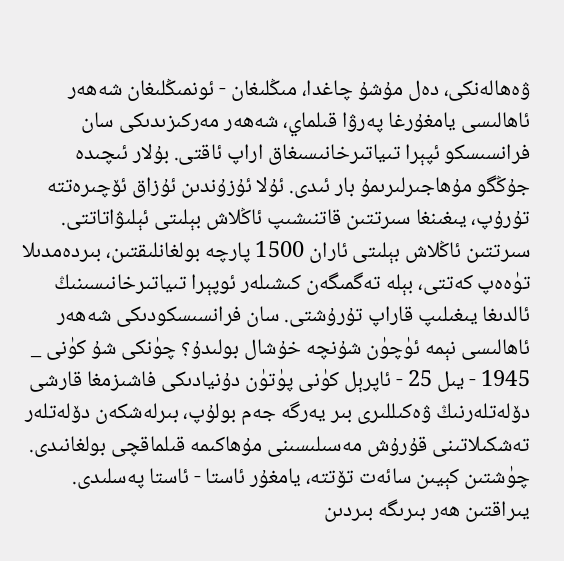ۋەھالەنكى، دەل مۇشۇ چاغدا، مىڭلىغان - ئونمىڭلىغان شەھەر ئاھالىسى يامغۇرغا پەرۋا قىلماي، شەھەر مەركىزىدىكى سان فرانسىسكو ئپېرا تىياتىرخانىسىغاق اراپ ئاقتى. بۇلار ئىچىدە جۇڭگو مۇھاجىرلىرىمۇ بار ئىدى. ئۇلا ئۇزۇندىن ئۇزاق ئۆچىرەتتە تۇرۇپ، يىغىنغا سىرتتىن قاتنىشىپ ئاڭلاش بېلىتى ئېلىۋاتاتتى. سىرتتىن ئاڭلاش بېلىتى ئاران 1500 پارچە بولغانلىقتىن، بىردەمدىلا تۈەەپ كەتتى، بېلە تەگمىگەن كىشىلەر ئوپېرا تىياتىرخانىسىنىڭ ئالدىغا يىغىلىپ قاراپ تۇرۇشتى. سان فرانسىسكودىكى شەھەر ئاھالىسى نېمە ئۈچۈن شۇنچە خۇشال بولىدۇ؟ چۈنكى شۇ كۈنى _ 1945 - يىل 25 - ئاپرېل كۈنى پۈتۈن دۇنيادىكى فاشىزمغا قارشى دۆلەتلەرنىڭ ۋەكىللىرى بىر يەرگە جەم بولۇپ، بىرلەشكەن دۆلەتلەر تەشكىلاتىنى قۇرۇش مەسىلىسىنى مۇھاكىمە قىلماقچى بولغانىدى. چۈشتىن كېيىن سائەت تۆتتە، يامغۇر ئاستا - ئاستا پەسلىدى. يىراقتىن ھەر بىرىگە بىردىن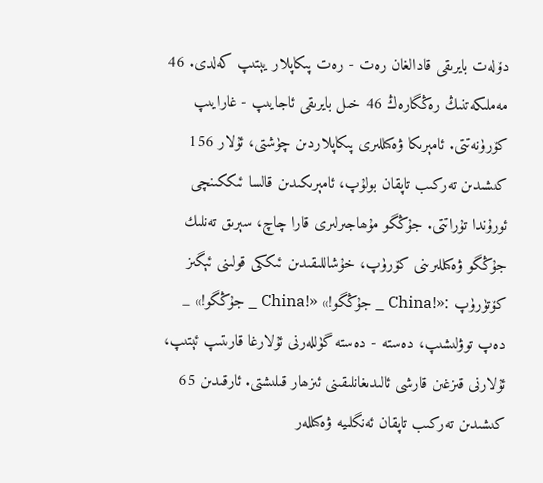دۆلەت بايرىقى قادالغان رەت - رەت پىكاپلار يېتىپ كەلدى. 46 مەملىكەتنىڭ رەڭگارەڭ 46 خىل بايرىقى ئاجايىپ - غارايىپ كۆرۈنەتتى. ئامېرىكا ۋەكىللىرى پىكاپلاردىن چۈشتى، ئۇلار 156 كىشىدىن تەركىب تاپقان بولۇپ، ئامېرىكىدىن قالسا ئىككىنچى ئورۇندا تۇراتتى. جۇڭگو مۇھاجىرلىرى قارا چاچ، سېرىق تەنلىك جۇڭگو ۋەكىللىرىنى كۆرۈپ، خۇشاللىقىدىن ئىككى قولىنى ئېگىز كۆتۈرۈپ :«!China _ جۇڭگو!» «!China _ جۇڭگو!» _ دەپ توۋلىشىپ، دەستە - دەستە گۈللەرنى ئۇلارغا قارىتىپ ئېتىپ، ئۇلارنى قىزغىن قارشى ئالىدىغانلىقىنى ئىزھار قىلىشتى. ئارقىدىن 65 كىشىدىن تەركىب تاپقان ئەنگلىيە ۋەكىللەر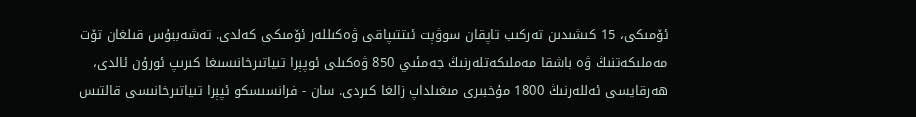ئۆمىكى، 15 كىشىدىن تەركىب تاپقان سوۋېت ئىتتىپاقى ۋەكىللەر ئۆمىكى كەلدى. تەشەببۇس قىلغان تۆت مەملىكەتنىڭ ۋە باشقا مەملىكەتلەرنىڭ جەمئىي 850 ۋەكىلى ئوپېرا تىياتىرخانىسىغا كىرىپ ئورۇن ئالدى، ھەرقايسى ئەللەرنىڭ 1800 مۇخبىرى مىغىلداپ زالغا كىردى. سان - فرانسىسكو ئپېرا تىياتىرخانىسى قالتىس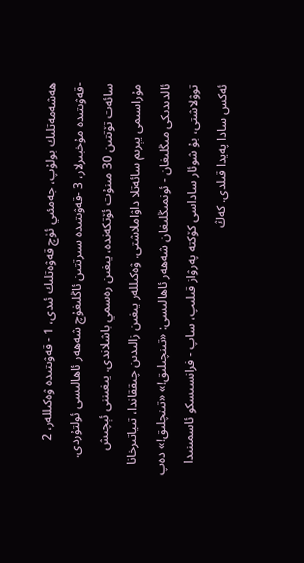ھەشەمەتلىك بولۇپ، جەمئىي ئۈچ قەۋەتلىك ئىدى، 1 - قەۋىتىدە ۋەكىللەر، 2 -قەۋىتىدە مۇخبىرلار، 3 -قەۋىتىدە سىرتتىن ئاڭلىغۇچ شەھەر ئاھالىسى ئولتۇردى. سائەت تۆتتىن 30 مىنۇت ئۆتكەندە، يىغىن رەسمي باشلاندى. يىغىننى ئېچىش مۇراسىمى يېرىم سائەتلا داۋاملاشتى. ۋەكىللەر يىغىن زالىدىن چىققاندا، تىياتىرخانا ئالدىدىكى مىڭلىغان - ئونمىڭلىغان شەھەر ئاھالىسى: «تىنچىلىق!» «تىنچلىق!» دەپ توۋلاشتى، بۇ شوئار ساداسى كۆكتە پەرۋاز قىلىپ، ساپ - فرانسىسكو ئاسمىنىدا ئەكس سادا پەيدا قىلدى. كەڭ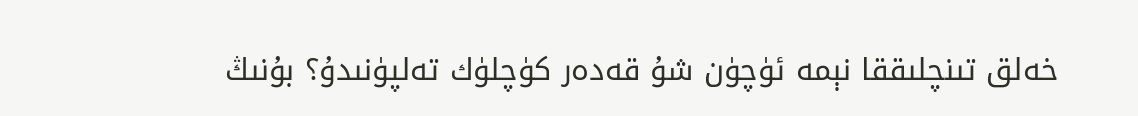خەلق تىنچلىققا نېمە ئۈچۈن شۇ قەدەر كۈچلۈك تەلپۈنىدۇ؟ بۇنىڭ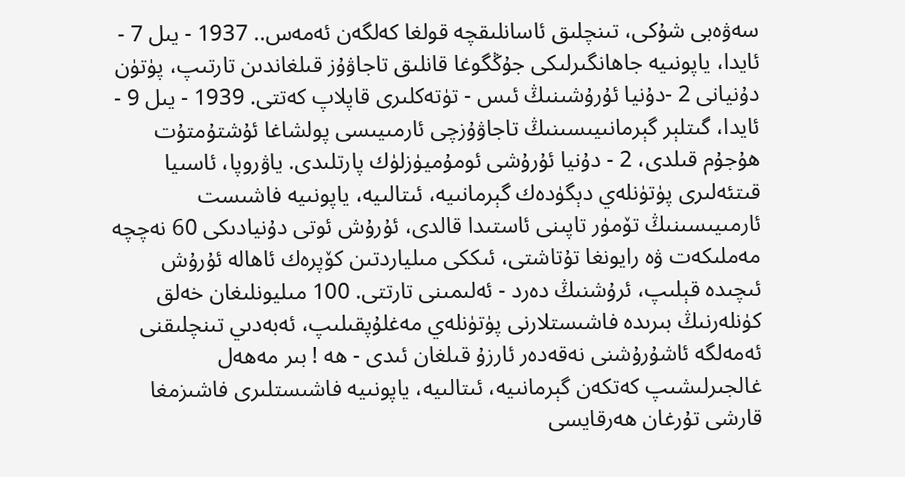سەۋەبى شۇكى، تىنچلىق ئاسانلىقچە قولغا كەلگەن ئەمەس.. 1937 - يىل 7 - ئايدا، ياپونىيە جاھانگىرلىكى جۇڭگوغا قانلىق تاجاۋۇز قىلغاندىن تارتىپ، پۈتۈن دۇنيانى 2 -دۇنيا ئۇرۇشىنىڭ ئىس - تۈتەكلىرى قاپلاپ كەتتى. 1939 - يىل 9 - ئايدا، گىتلېر گېرمانىيىسىنىڭ تاجاۋۇزچى ئارمىيىسى پولشاغا ئۇشتۇمتۇت ھۇجۇم قىلدى، 2 - دۇنيا ئۇرۇشى ئومۇميۈزلۈك پارتلىدى. ياۋروپا، ئاسىيا قىتئەلىرى پۈتۈنلەي دېگۈدەك گېرمانىيە، ئىتالىيە، ياپونىيە فاشىست ئارمىيىسىنىڭ تۆمۈر تاپىنى ئاستىدا قالدى، ئۇرۇش ئوتى دۇنيادىكى 60 نەچچە مەملىكەت ۋە رايونغا تۇتاشتى، ئىككى مىلياردتىن كۆپرەك ئاھالە ئۇرۇش ئىچىدە قېلىپ، ئرۇشنىڭ دەرد - ئەلىمىنى تارتتى. 100 مىليونلىغان خەلق كۈنلەرنىڭ بىرىدە فاشىستلارنى پۈتۈنلەي مەغلۇپقىلىپ، ئەبەدىي تىنچلىقنى ئەمەلگە ئاشۇرۇشنى نەقەدەر ئارزۇ قىلغان ئىدى - ھە ! بىر مەھەل غالجىرلىشىپ كەتكەن گېرمانىيە، ئىتالىيە، ياپونىيە فاشىستلىرى فاشىزمغا قارشى تۇرغان ھەرقايسى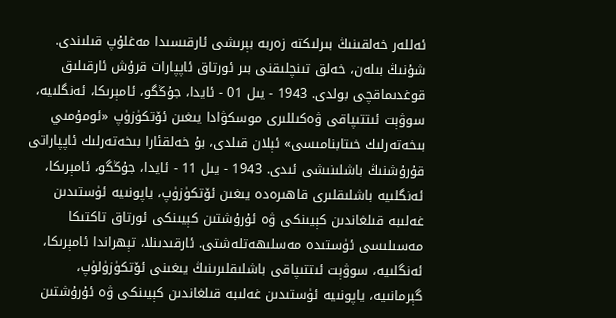ئەللەر خەلقىنىڭ بىرلىكتە زەربە بېرىشى ئارقىسىدا مەغلۇپ قىلىندى. شۇنىڭ بىلەن، خەلق تىنچلىقنى بىر ئورتاق ئاپپارات قرۇش ئارقىلىق قوغدىماقچى بولدى. 1943 - يىل 01 - ئايدا، جۇڭگو، ئامېرىكا، ئەنگلىيە، سوۋېت ئىتتىپاقى ۋەكىللىرى موسكۋادا يىغىن ئۆتكۈزۈپ «ئومۇمىي بىخەتەرلىك خىتابنامىسى» ئېلان قىلدى، بۇ خەلقئارا بىخەتەرلىك ئاپپاراتى قۇرۇشنىڭ باشلىنىشى ئىدى. 1943 - يىل 11 - ئايدا، جۇڭگو، ئامېرىكا، ئەنگلىيە باشلىقلىرى قاھىرەدە يىغىن ئۆتكۈزۈپ، ياپونىيە ئۈستىدىن غەلىبە قىلغاندىن كېيىنكى ۋە ئۇرۇشتىن كېيىنكى ئورتاق تاكتىكا مەسىلىسى ئۈستىدە مەسلىھەتلەشتى. ئارقىدىنلا، تېھراندا ئامېرىكا، ئەنگلىيە، سوۋېت ئىتتىپاقى باشلىقلىرىنىڭ يىغىنى ئۆتكۈزۈلۈپ، گېرمانىيە، ياپونىيە ئۈستىدىن غەلىبە قىلغاندىن كېيىنكى ۋە ئۇرۇشتىن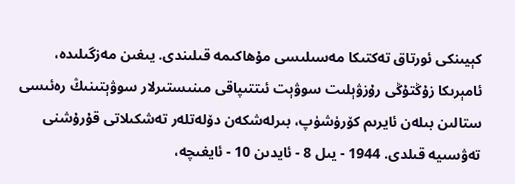كېيىنكى ئورتاق تەكتىكا مەسىلىسى مۇھاكىمە قىلىندى. يىغىن مەزگىلىدە، ئامېرىكا زۇڭتۇڭى رۇزۋېلىت سوۋېت ئىتتىپاقى مىنىستىرلار سوۋېتىنىڭ رەئىسى ستالىن بىلەن ئايرىم كۆرۈشۈپ، بىرلەشكەن دۆلەتلەر تەشكىلاتى قۇرۇشنى تەۋسىيە قىلدى. 1944 - يىل 8 - ئايدىن 10 - ئايغىچە،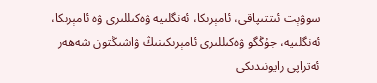سوۋېت ئىتتىپاقى، ئامېرىكا، ئەنگلىيە ۋەكىللىرى ۋە ئامېرىكا، ئەنگلىيە، جۇڭگو ۋەكىللىرى ئامېرىكىنىڭ ۋاشىڭتون شەھەر ئەتراپى رايونىدىكى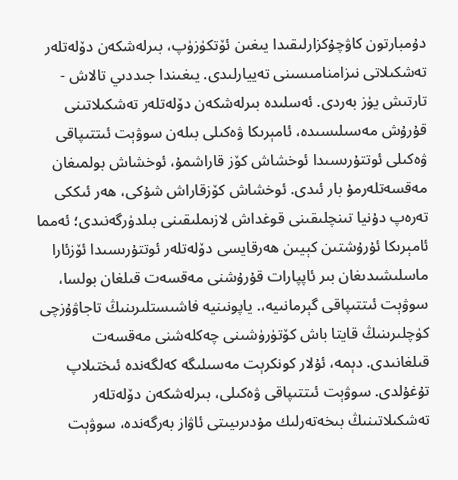دۇمبارتون كاۋچۇكزارلىقىدا يىغىن ئۆتكۈزۈپ، بىرلەشكەن دۆلەتلەر تەشكىلاتى نىزامنامىسىنى تەييارلىدى. يىغىندا جىددىي تالاش - تارتىش يۈز بەردى. ئەسلىدە بىرلەشكەن دۆلەتلەر تەشكىلاتىنى قۇرۇش مەسىلىسىدە، ئامېرىكا ۋەكىلى بىلەن سوۋېت ئىتتىپاقى ۋەكىلى ئوتتۇرىسىدا ئوخشاش كۆز قاراشمۇ، ئوخشاش بولمىغان مەقسەتلەرمۇ بار ئىدى. ئوخشاش كۆزقاراش شۇكى، ھەر ئىككى تەرەپ دۇنيا تىنچلىقىنى قوغداش لازىملىقىنى بىلدۈرگەنىدى؛ ئەمما ئامېرىكا ئۇرۇشتىن كېيىن ھەرقايسى دۆلەتلەر ئوتتۇرىسىدا ئۆزئارا ماسلىشىدىغان بىر ئاپپارات قۇرۇشنى مەقسەت قىلغان بولسا، سوۋېت ئىتتىپاقى گېرمانىيە،. ياپونىنيە فاشىستلىرىنىڭ تاجاۋۇزچى كۈچلىرىنىڭ قايتا باش كۆتۈرۈشىنى چەكلەشنى مەقسەت قىلغانىدى. دېمە، ئۇلار كونكرېت مەسىلىگە كەلگەندە ئىختىلاپ تۇغۇلدى. سوۋېت ئىتتىپاقى ۋەكىلى، بىرلەشكەن دۆلەتلەر تەشكىلاتىنىڭ بىخەتەرلىك مۇدىرىيىتى ئاۋاز بەرگەندە، سوۋېت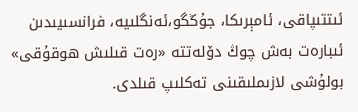ئىتتىپاقى، ئامېرىكا، جۇڭگو،ئەنگلىيە، فرانسىيىدىن ئىبارەت بەش چوڭ دۆلەتتە «رەت قىلىش ھوقۇقى» بولۇشى لازىملىقىنى تەكلىپ قىلدى.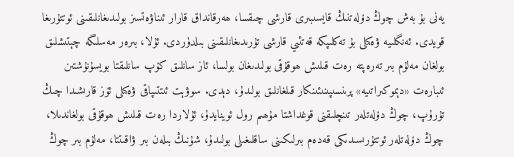يەنى بۇ بەش چوڭ دۆلەتنىڭ قايسىبىرى قارشى چىقسا، ھەرقانداق قارار ئىناۋەتسىز بولىدىغانلىقىنى ئوتتۇرىغا قويدى. ئەنگلىيە ۋەكىلى بۇ تەكلىپكە قەتئىي قارشى تۇرىدىغانلىقىنى بىلدۈردى. ئۇلا، بىرەر مەسلىگە چېتىشلىق بولغان مەلۇم بىر تەرەپتە رەت قىلىش ھوقۇقى بولىدىغان بولسا، ئاز سانلىق كۆپ سانلىقتا بويسۇنۇشتىن ئىبارەت «دېموكىراتىيە» پرىنسىپىنىئىنكار قىلغانلىق بولىدۇ، دېدى. سوۋېت ئىتتىپاقى ۋەكىلى ئۆز قارىشىدا چىڭ تۇرۇپ، چوڭ دۆلەتلەر تىنچلىقنى قوغداشتا مۇھىم رول ئوينايدۇ، ئۇلاردا رەت قىلىش ھوقۇقى بولغاندىلا، چوڭ دۆلەتلەر ئوتتۇرىسىدىكى قەدەم بىرلىكىنى ساقلىغىلى بولىدۇ، شۇنىڭ بىلەن بىر ۋاقىتتا، مەلۇم بىر چوڭ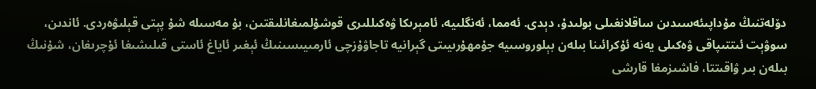دۆلەتنىڭ مۇداپىئەسىدىن ساقلانغىلى بولىدۇ، دېدى. ئەمما، ئەنگلىيە، ئامېرىكا ۋەكىللىرى قوشۇلمىغانلىقتىن، بۇ مەسىلە شۇ پېتى قېلىۋەردى. ئاندىن، سوۋېت ئىتتىپاقى ۋەكىلى يەنە ئۇكرائىنا بىلەن بېلوروسىيە جۇمھۇرىيىتى گېرانيە تاجاۋۇزچى ئارمىيىسىنىڭ ئېغىر ئاياغ ئاستى قىلىشىغا ئۇچرىغان، شۇنىڭ بىلەن بىر ۋاقىتتا، فاشىزمغا قارشى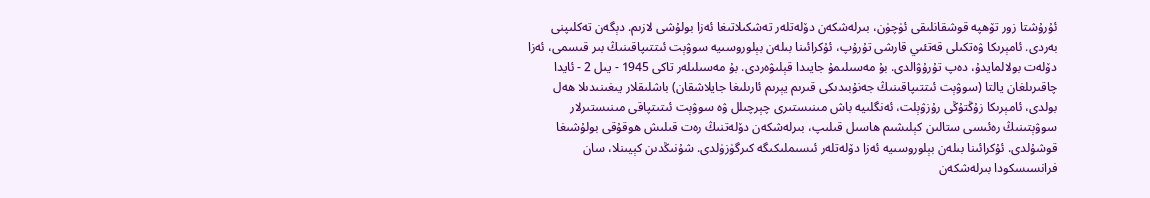ئۇرۇشتا زور تۆھپە قوشقانلىقى ئۈچۈن، بىرلەشكەن دۆلەتلەر تەشكىلاتىغا ئەزا بولۇشى لازىم. دېگەن تەكلىپنى بەردى. ئامېرىكا ۋەتكىلى قەتئىي قارشى تۇرۇپ، ئۇكرائىنا بىلەن بېلوروسىيە سوۋېت ئىتتىپاقىنىڭ بىر قىسمى، ئەزا دۆلەت بولالمايدۇ، دەپ تۇرۇۋالدى. بۇ مەسىلىمۇ جايىدا قېلىۋەردى. بۇ مەسىلىلەر تاكى 1945 - يىل 2 - ئايدا چاقىرىلغان يالتا (سوۋېت ئىتتىپاقىنىڭ جەنۇبىدىكى قىرىم يېرىم ئارىلىغا جايلاشقان) باشلىقلار يىغىنىدىلا ھەل بولدى، ئامېرىكا زۇڭتۇڭى رۇزۋېلت، ئەنگلىيە باش مىنىستىرى چېرچىلل ۋە سوۋېت ئىتىتپاقى مىنىستىرلار سوۋېتىنىڭ رەئىسى ستالىن كېلىشىم ھاسىل قىلىپ، بىرلەشكەن دۆلەتنىڭ رەت قىلىش ھوقۇقى بولۇشىغا قوشۇلدى. ئۇكرائىنا بىلەن بېلوروسىيە ئەزا دۆلەتلەر ئىسىملىكىگە كىرگۈزۈلدى. شۇنىڭدىن كېيىنلا، سان فرانسىسكودا بىرلەشكەن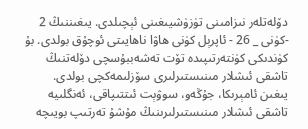دۆلەتلەر نىزامىنى تۈزۈشيىغىنى ئېچىلدى. يىغىننىڭ 2 -كۈنى _ 26 - ئاپرېل كۈنى ھاۋا ناھايىتى ئوچۇق بولدى. بۇ كۈندىكى كۈنتەرتىپىدە تۆت تەشەببۇسچى دۆلەتنىڭ تاشقى ئىشلار مىنىستىرلىرى سۆزلىمەكچى بولدى. يىغىن ئامېرىكا، جۇڭەو، سوۋېت ئىتتىپاقى، ئەنگلىيە تاشقى ئىشلار مىنىستىرلىرىنىڭ مۇشۇ تەرتىپ بويىچە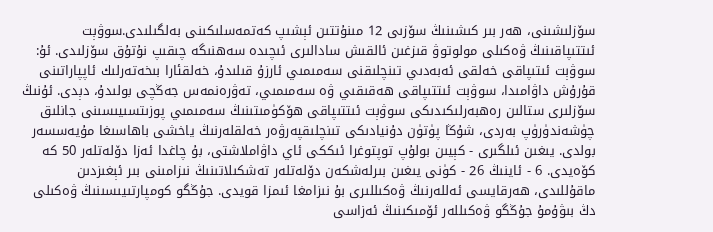سۆزلىشىنى، ھەر بىر كىشىنىڭ سۆزىى 12 مىنۇتتىن ئېشىپ كەتمەسلىكىنى بەلگىلىدى.سوۋېت ئىتتىپاقىنىڭ ۋەكىلى مولوتوۋ قىزغىن ئالقىش سادالىرى ئىچىدە سەھنىگە چىقىپ نۇتۇق سۆزلىدى. ئۇ: سوۋېت ئىتىپاقى خەلقى ئەبەدىي تىنچلىقنى سەمىمىي ئارزۇ قىلىدۇ، خەلقئارا بىخەتەرلىك ئاپپاراتىنى قۇرۇش داۋامىدا، سوۋېت ئىتتىپاقى ھەقىقىي ۋە سەمىمىي، تەۋرەنمەس جەڭچى بولىدۇ، دېدى. ئۇنىڭ سۆزلىرى ستالىن رەھبەرلىكىدىكى سوۋېت ئىتتىپاقى ھۆكۈمىتىنىڭ سەمىمىي پوزىتسىيىسىنى جانلىق چۈشەندۈرۈپ بەردى، شۇڭا پۈتۈن دۇنيادىكى تىنچلىقپەرۋەر خەلقلەرنىڭ ياخشى باھاسىغا مۇيەسسەر بولدى. يىغىن ئىلگىرى - كېيىن بولۇپ توپتوغرا ئىككى ئاي داۋاملاشتى، بۇ چاغدا ئەزا دۆلەتلەر 50 كە كۆەيدى. 6 - ئاينىڭ 26 - كۈنى يىغىن بىرلەشكەن دۆلەتلەر تەشكىلاتىنىڭ نىزامىنى بىر ئېغىزدىن ماقۇللىدى، ھەرقايسى ئەللەرنىڭ ۋەكىللىرى بۇ نىزامغا ئىمزا قويدى. جۇڭگو كومپارتىيىسىنىڭ ۋەكىلى دڭ بىۋۇمۇ جۇڭگو ۋەكىللەر ئۆمىكىنىڭ ئەزاسى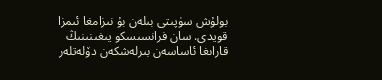بولۇش سۈپىتى بىلەن بۇ نىزامغا ئىمزا قويدى. سان فرانسىسكو يىغىنىنىڭ قاراىغا ئاساسەن بىرلەشكەن دۆلەتلەر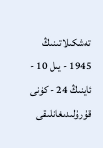تەشكىلاتىنىڭ 1945 - يىل 10 - ئاينىڭ 24 - كۈنى قۇرۇلىدىغانلىقى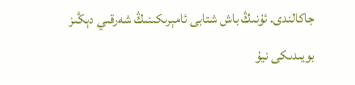جاكالندى. ئۇنىڭ باش شتابى ئامېرىكىنىڭ شەرقىي دېڭىز بويىدىكى نيۇ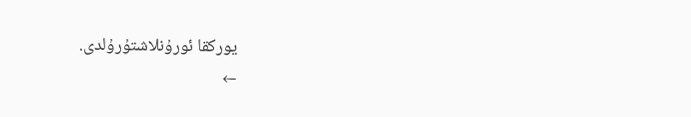يوركقا ئورۇنلاشتۇرۇلدى.
←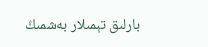بارلىق تېمىلار بەشمىڭ